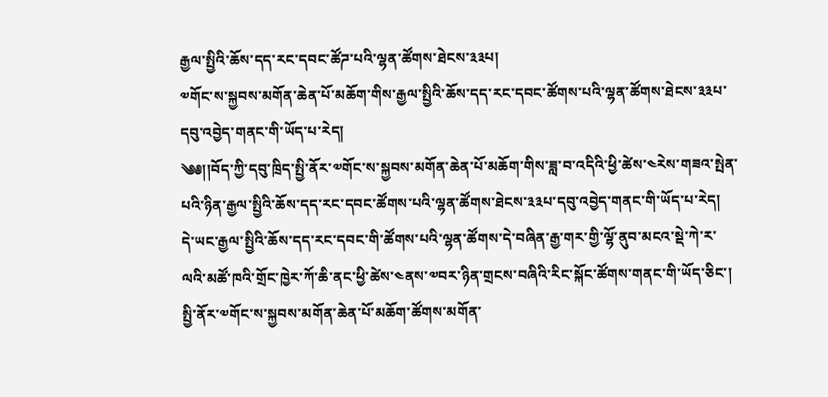རྒྱལ་སྤྱིའི་ཆོས་དད་རང་དབང་ཚོཌ་པའི་ལྷན་ཚོགས་ཐེངས་༣༣པ།
༧གོང་ས་སྐྱབས་མགོན་ཆེན་པོ་མཆོག་གིས་རྒྱལ་སྤྱིའི་ཆོས་དད་རང་དབང་ཚོགས་པའི་ལྷན་ཚོགས་ཐེངས་༣༣པ་དབུ་འབྱེད་གནང་གི་ཡོད་པ་རེད།
༄༅།།བོད་ཀྱི་དབུ་ཁྲིད་སྤྱི་ནོར་༧གོང་ས་སྐྱབས་མགོན་ཆེན་པོ་མཆོག་གིས་ཟླ་བ་འདིའི་ཕྱི་ཚེས་༤རེས་གཟའ་སྤེན་པའི་ཉིན་རྒྱལ་སྤྱིའི་ཆོས་དད་རང་དབང་ཚོགས་པའི་ལྷན་ཚོགས་ཐེངས་༣༣པ་དབུ་འབྱེད་གནང་གི་ཡོད་པ་རེད།
དེ་ཡང་རྒྱལ་སྤྱིའི་ཆོས་དད་རང་དབང་གི་ཚོགས་པའི་ལྷན་ཚོགས་དེ་བཞིན་རྒྱ་གར་གྱི་ལྷོ་ནུབ་མངའ་སྡེ་ཀེ་ར་ལའི་མཚོ་ཁའི་གྲོང་ཁྱེར་ཀོ་ཆི་ནང་ཕྱི་ཚེས་༤ནས་༧བར་ཉིན་གྲངས་བཞིའི་རིང་སྐོང་ཚོགས་གནང་གི་ཡོད་ཅིང་། སྤྱི་ནོར་༧གོང་ས་སྐྱབས་མགོན་ཆེན་པོ་མཆོག་ཚོགས་མགོན་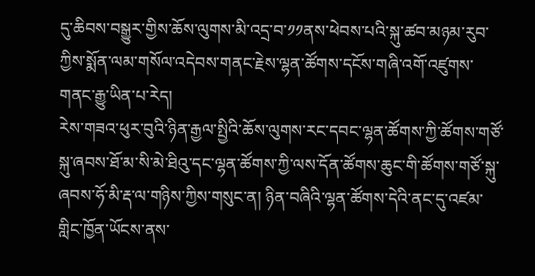དུ་ཆིབས་བསྒྱུར་གྱིས་ཆོས་ལུགས་མི་འདྲ་བ་༡༡ནས་ཕེབས་པའི་སྐུ་ཚབ་མཉམ་རུབ་ཀྱིས་སྨོན་ལམ་གསོལ་འདེབས་གནང་རྗེས་ལྷན་ཚོགས་དངོས་གཞི་འགོ་འཛུགས་གནང་རྒྱུ་ཡིན་པ་རེད།
རེས་གཟའ་ཕུར་བུའི་ཉིན་རྒྱལ་སྤྱིའི་ཆོས་ལུགས་རང་དབང་ལྷན་ཚོགས་ཀྱི་ཚོགས་གཙོ་སྐུ་ཞབས་ཐོ་མ་སི་མེ་ཐིའུ་དང་ལྷན་ཚོགས་ཀྱི་ལས་དོན་ཚོགས་ཆུང་གི་ཚོགས་གཙོ་སྐུ་ཞབས་ཧོ་མི་རྡ་ལ་གཉིས་ཀྱིས་གསུང་ན། ཉིན་བཞིའི་ལྷན་ཚོགས་དེའི་ནང་དུ་འཛམ་གླིང་ཁྱོན་ཡོངས་ནས་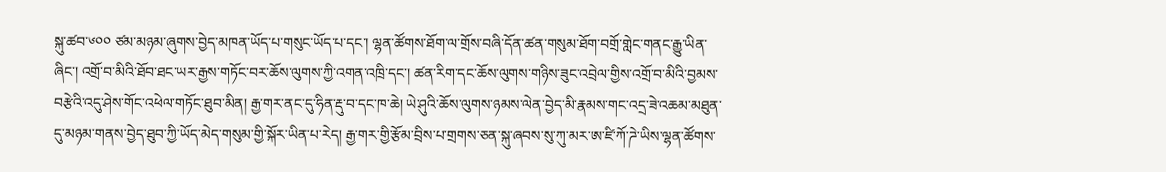སྐུ་ཚབ་༦༠༠ ཙམ་མཉམ་ཞུགས་བྱེད་མཁན་ཡོད་པ་གསུང་ཡོད་པ་དང་། ལྷན་ཚོགས་ཐོག་ལ་གྲོས་བཞི་དོན་ཚན་གསུམ་ཐོག་བགྲོ་གླེང་གནང་རྒྱུ་ཡིན་ཞིང་། འགྲོ་བ་མིའི་ཐོབ་ཐང་ཡར་རྒྱས་གཏོང་བར་ཆོས་ལུགས་ཀྱི་འགན་འཁྲི་དང་། ཚན་རིག་དང་ཆོས་ལུགས་གཉིས་ཟུང་འབྲེལ་གྱིས་འགྲོ་བ་མིའི་བྱམས་བརྩེའི་འདུ་ཤེས་གོང་འཕེལ་གཏོང་ཐུབ་མིན། རྒྱ་གར་ནང་དུ་ཧིན་རྡུ་བ་དང་ཁ་ཆེ། ཡེ་ཤུའི་ཆོས་ལུགས་ཉམས་ལེན་བྱེད་མི་རྣམས་གང་འདྲ་ཟེ་འཆམ་མཐུན་དུ་མཉམ་གནས་བྱེད་ཐུབ་ཀྱི་ཡོད་མེད་གསུམ་གྱི་སྐོར་ཡིན་པ་རེད། རྒྱ་གར་གྱི་རྩོམ་བྲིས་པ་གྲགས་ཅན་སྐུ་ཞབས་སུ་ཀུ་མར་ཨ་ཛི་ཀོ་ཌེ་ཡིས་ལྷན་ཚོགས་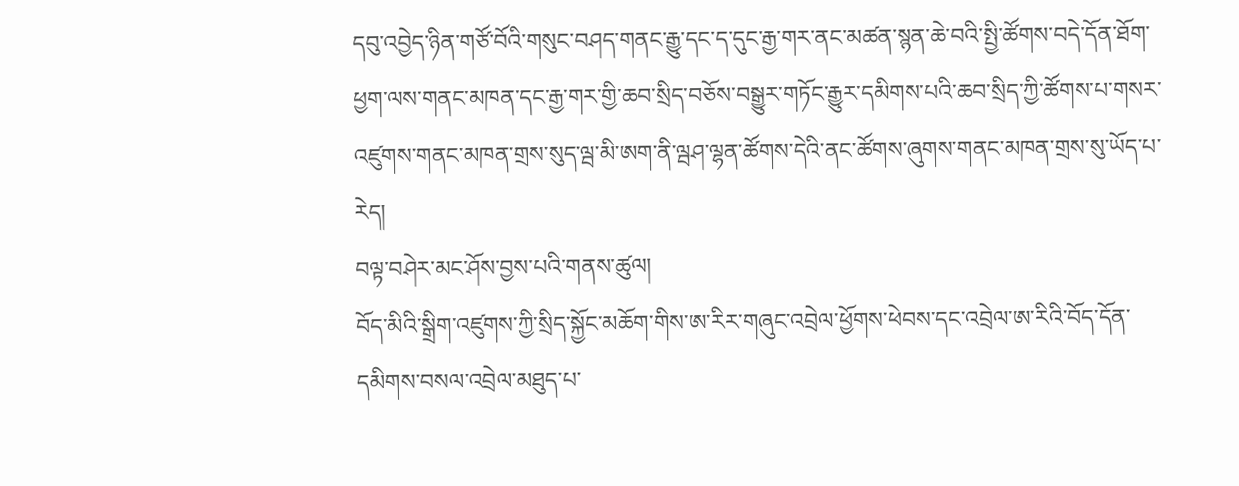དབུ་འབྱེད་ཉིན་གཙོ་བོའི་གསུང་བཤད་གནང་རྒྱུ་དང་ད་དུང་རྒྱ་གར་ནང་མཚན་སྙན་ཆེ་བའི་སྤྱི་ཚོགས་བདེ་དོན་ཐོག་ཕྱག་ལས་གནང་མཁན་དང་རྒྱ་གར་གྱི་ཆབ་སྲིད་བཅོས་བསྒྱུར་གཏོང་རྒྱུར་དམིགས་པའི་ཆབ་སྲིད་ཀྱི་ཚོགས་པ་གསར་འཛུགས་གནང་མཁན་གྲས་སུད་ལྦ་མི་ཨག་ནི་ལྦཤ་ལྷན་ཚོགས་དེའི་ནང་ཚོགས་ཞུགས་གནང་མཁན་གྲས་སུ་ཡོད་པ་རེད།
བལྟ་བཤེར་མང་ཤོས་བྱས་པའི་གནས་ཚུལ།
བོད་མིའི་སྒྲིག་འཛུགས་ཀྱི་སྲིད་སྐྱོང་མཆོག་གིས་ཨ་རིར་གཞུང་འབྲེལ་ཕྱོགས་ཕེབས་དང་འབྲེལ་ཨ་རིའི་བོད་དོན་དམིགས་བསལ་འབྲེལ་མཐུད་པ་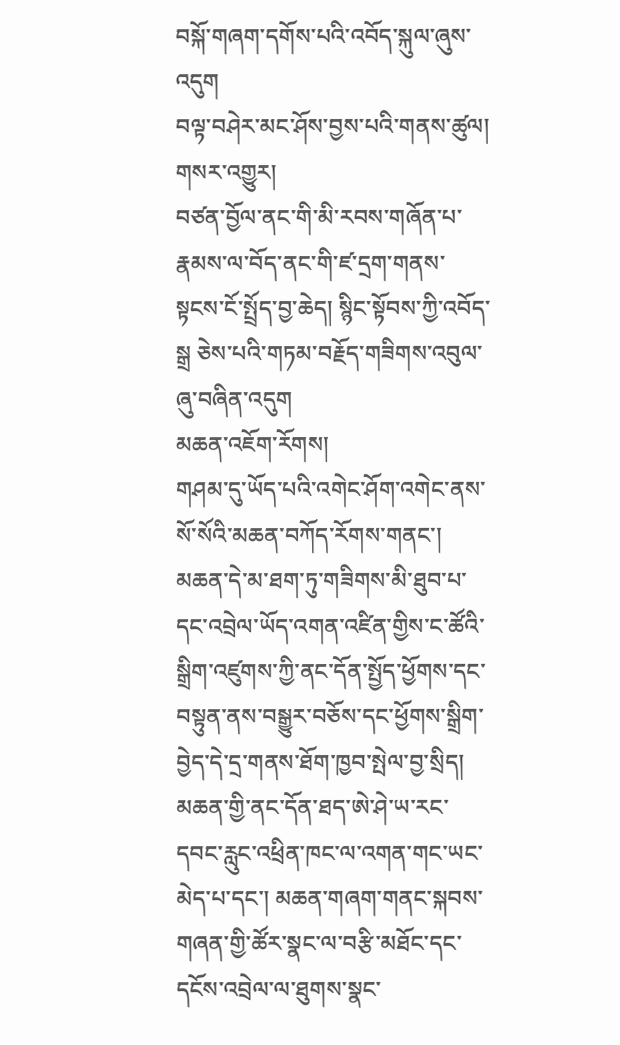བསྐོ་གཞག་དགོས་པའི་འབོད་སྐུལ་ཞུས་འདུག
བལྟ་བཤེར་མང་ཤོས་བྱས་པའི་གནས་ཚུལ།
གསར་འགྱུར།
བཙན་བྱོལ་ནང་གི་མི་རབས་གཞོན་པ་རྣམས་ལ་བོད་ནང་གི་ཛ་དྲག་གནས་སྟངས་ངོ་སྤྲོད་བྱ་ཆེད། སྙིང་སྟོབས་ཀྱི་འབོད་སྒྲ ཅེས་པའི་གཏམ་བརྗོད་གཟིགས་འབུལ་ཞུ་བཞིན་འདུག
མཆན་འཇོག་རོགས།
གཤམ་དུ་ཡོད་པའི་འགེང་ཤོག་འགེང་ནས་སོ་སོའི་མཆན་བཀོད་རོགས་གནང་། མཆན་དེ་མ་ཐག་ཏུ་གཟིགས་མི་ཐུབ་པ་དང་འབྲེལ་ཡོད་འགན་འཛིན་གྱིས་ང་ཚོའི་སྒྲིག་འཛུགས་ཀྱི་ནང་དོན་སྤྱོད་ཕྱོགས་དང་བསྟུན་ནས་བསྒྱུར་བཅོས་དང་ཕྱོགས་སྒྲིག་བྱེད་དེ་དྲ་གནས་ཐོག་ཁྱབ་སྤེལ་བྱ་སྲིད། མཆན་གྱི་ནང་དོན་ཐད་ཨེ་ཤེ་ཡ་རང་དབང་རླུང་འཕྲིན་ཁང་ལ་འགན་གང་ཡང་མེད་པ་དང་། མཆན་གཞག་གནང་སྐབས་གཞན་གྱི་ཚོར་སྣང་ལ་བརྩི་མཐོང་དང་དངོས་འབྲེལ་ལ་ཐུགས་སྣང་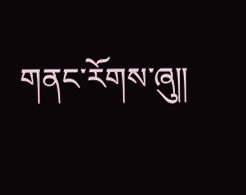གནང་རོགས་ཞུ༎